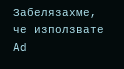Забелязахме, че използвате Ad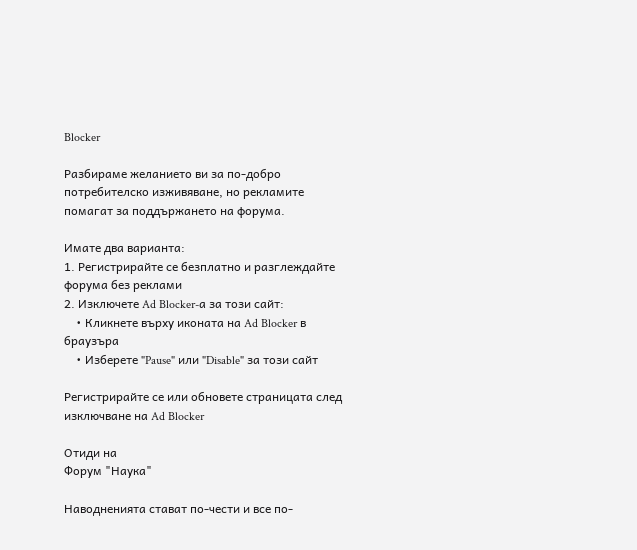Blocker

Разбираме желанието ви за по-добро потребителско изживяване, но рекламите помагат за поддържането на форума.

Имате два варианта:
1. Регистрирайте се безплатно и разглеждайте форума без реклами
2. Изключете Ad Blocker-а за този сайт:
    • Кликнете върху иконата на Ad Blocker в браузъра
    • Изберете "Pause" или "Disable" за този сайт

Регистрирайте се или обновете страницата след изключване на Ad Blocker

Отиди на
Форум "Наука"

Наводненията стават по-чести и все по-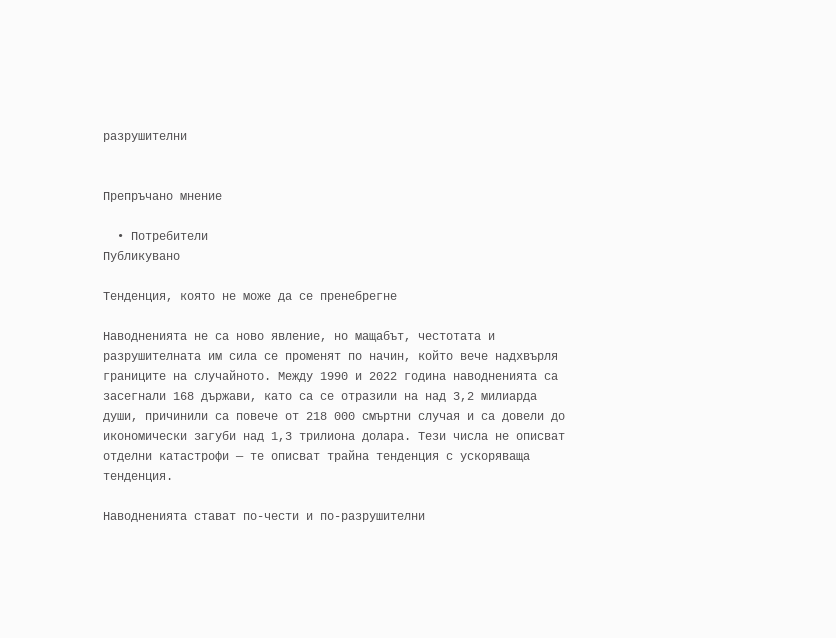разрушителни


Препръчано мнение

  • Потребители
Публикувано

Тенденция, която не може да се пренебрегне

Наводненията не са ново явление, но мащабът, честотата и разрушителната им сила се променят по начин, който вече надхвърля границите на случайното. Между 1990 и 2022 година наводненията са засегнали 168 държави, като са се отразили на над 3,2 милиарда души, причинили са повече от 218 000 смъртни случая и са довели до икономически загуби над 1,3 трилиона долара. Тези числа не описват отделни катастрофи — те описват трайна тенденция с ускоряваща тенденция.

Наводненията стават по-чести и по-разрушителни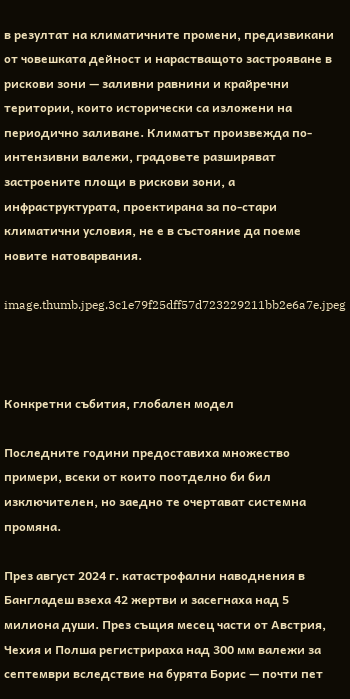в резултат на климатичните промени, предизвикани от човешката дейност и нарастващото застрояване в рискови зони — заливни равнини и крайречни територии, които исторически са изложени на периодично заливане. Климатът произвежда по-интензивни валежи, градовете разширяват застроените площи в рискови зони, а инфраструктурата, проектирана за по-стари климатични условия, не е в състояние да поеме новите натоварвания.

image.thumb.jpeg.3c1e79f25dff57d723229211bb2e6a7e.jpeg



Конкретни събития, глобален модел

Последните години предоставиха множество примери, всеки от които поотделно би бил изключителен, но заедно те очертават системна промяна.

През август 2024 г. катастрофални наводнения в Бангладеш взеха 42 жертви и засегнаха над 5 милиона души. През същия месец части от Австрия, Чехия и Полша регистрираха над 300 мм валежи за септември вследствие на бурята Борис — почти пет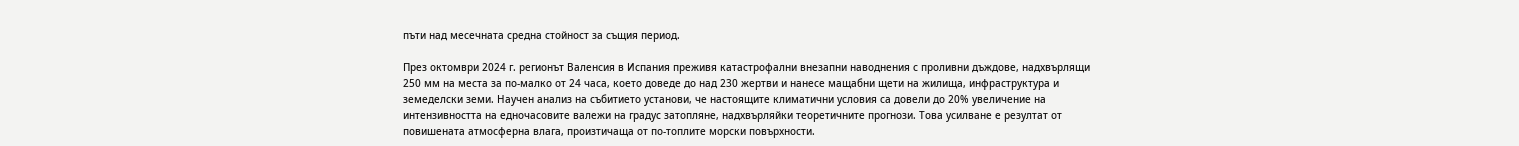пъти над месечната средна стойност за същия период.

През октомври 2024 г. регионът Валенсия в Испания преживя катастрофални внезапни наводнения с проливни дъждове, надхвърлящи 250 мм на места за по-малко от 24 часа, което доведе до над 230 жертви и нанесе мащабни щети на жилища, инфраструктура и земеделски земи. Научен анализ на събитието установи, че настоящите климатични условия са довели до 20% увеличение на интензивността на едночасовите валежи на градус затопляне, надхвърляйки теоретичните прогнози. Това усилване е резултат от повишената атмосферна влага, произтичаща от по-топлите морски повърхности.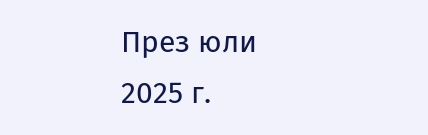През юли 2025 г.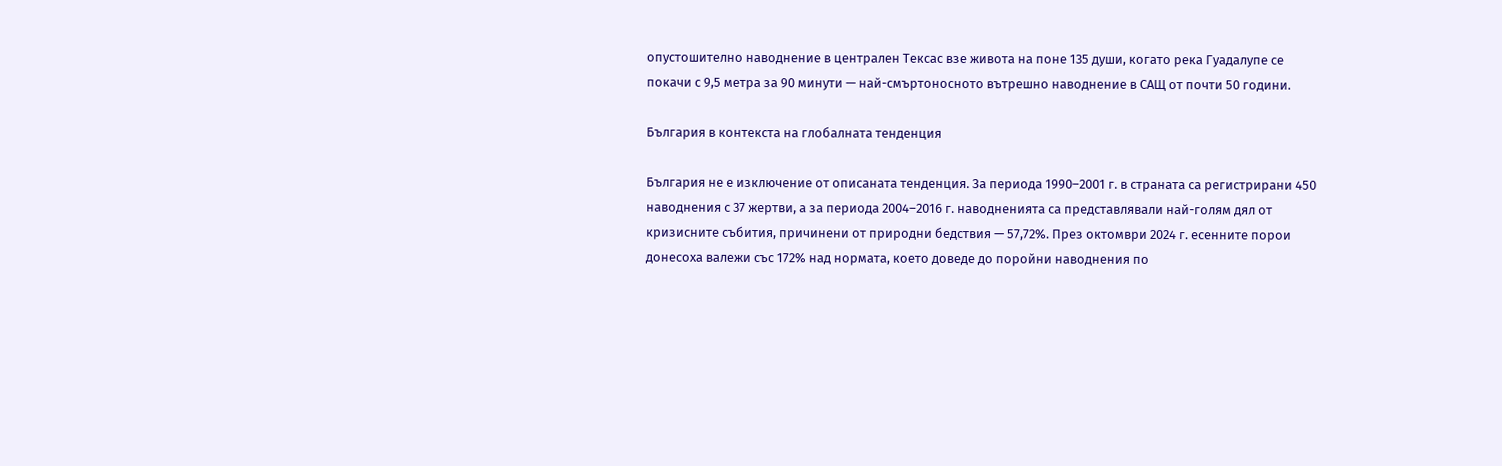опустошително наводнение в централен Тексас взе живота на поне 135 души, когато река Гуадалупе се покачи с 9,5 метра за 90 минути — най-смъртоносното вътрешно наводнение в САЩ от почти 50 години.

България в контекста на глобалната тенденция

България не е изключение от описаната тенденция. За периода 1990–2001 г. в страната са регистрирани 450 наводнения с 37 жертви, а за периода 2004–2016 г. наводненията са представлявали най-голям дял от кризисните събития, причинени от природни бедствия — 57,72%. През октомври 2024 г. есенните порои донесоха валежи със 172% над нормата, което доведе до поройни наводнения по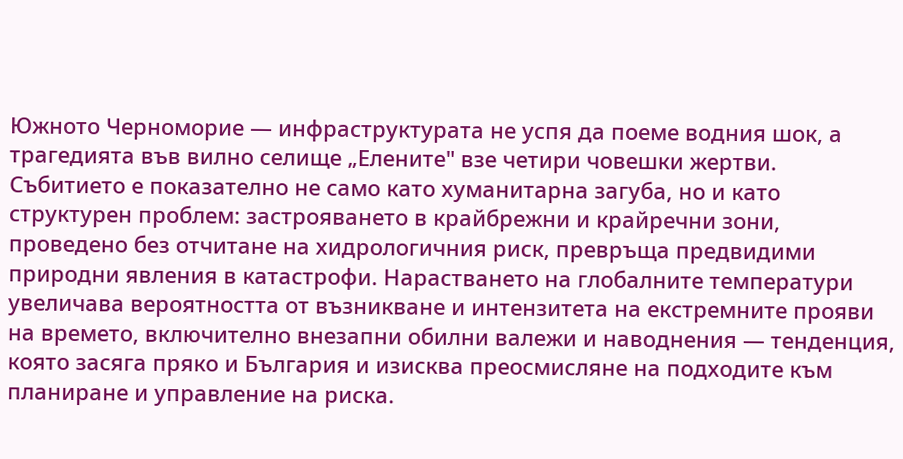Южното Черноморие — инфраструктурата не успя да поеме водния шок, а трагедията във вилно селище „Елените" взе четири човешки жертви. Събитието е показателно не само като хуманитарна загуба, но и като структурен проблем: застрояването в крайбрежни и крайречни зони, проведено без отчитане на хидрологичния риск, превръща предвидими природни явления в катастрофи. Нарастването на глобалните температури увеличава вероятността от възникване и интензитета на екстремните прояви на времето, включително внезапни обилни валежи и наводнения — тенденция, която засяга пряко и България и изисква преосмисляне на подходите към планиране и управление на риска.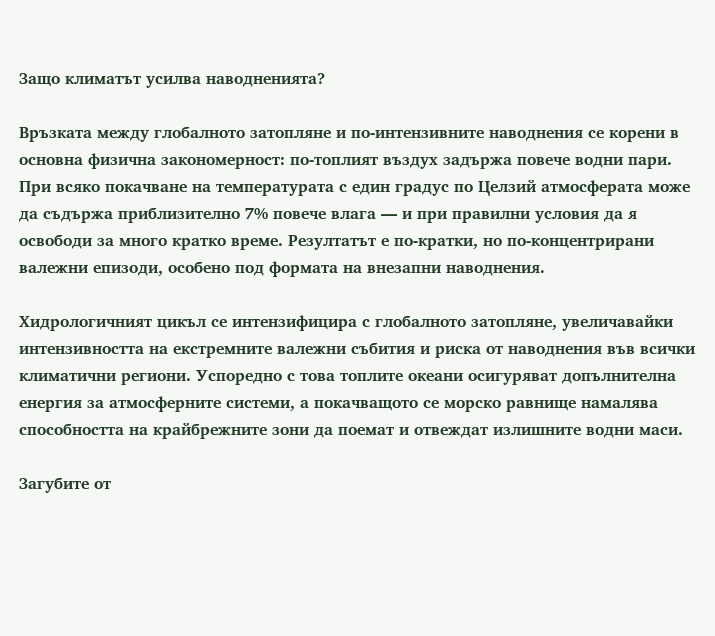Защо климатът усилва наводненията?

Връзката между глобалното затопляне и по-интензивните наводнения се корени в основна физична закономерност: по-топлият въздух задържа повече водни пари. При всяко покачване на температурата с един градус по Целзий атмосферата може да съдържа приблизително 7% повече влага — и при правилни условия да я освободи за много кратко време. Резултатът е по-кратки, но по-концентрирани валежни епизоди, особено под формата на внезапни наводнения.

Хидрологичният цикъл се интензифицира с глобалното затопляне, увеличавайки интензивността на екстремните валежни събития и риска от наводнения във всички климатични региони. Успоредно с това топлите океани осигуряват допълнителна енергия за атмосферните системи, а покачващото се морско равнище намалява способността на крайбрежните зони да поемат и отвеждат излишните водни маси.

Загубите от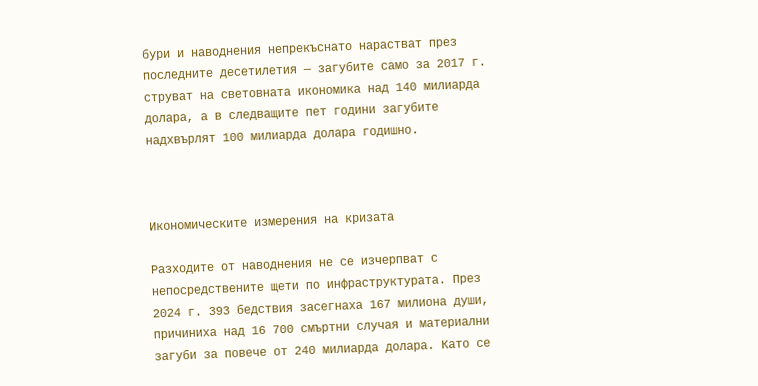бури и наводнения непрекъснато нарастват през последните десетилетия — загубите само за 2017 г. струват на световната икономика над 140 милиарда долара, а в следващите пет години загубите надхвърлят 100 милиарда долара годишно.



Икономическите измерения на кризата

Разходите от наводнения не се изчерпват с непосредствените щети по инфраструктурата. През 2024 г. 393 бедствия засегнаха 167 милиона души, причиниха над 16 700 смъртни случая и материални загуби за повече от 240 милиарда долара. Като се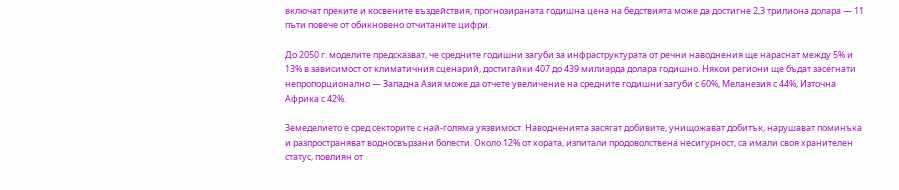включат преките и косвените въздействия, прогнозираната годишна цена на бедствията може да достигне 2,3 трилиона долара — 11 пъти повече от обикновено отчитаните цифри.

До 2050 г. моделите предсказват, че средните годишни загуби за инфраструктурата от речни наводнения ще нараснат между 5% и 13% в зависимост от климатичния сценарий, достигайки 407 до 439 милиарда долара годишно. Някои региони ще бъдат засегнати непропорционално — Западна Азия може да отчете увеличение на средните годишни загуби с 60%, Меланезия с 44%, Източна Африка с 42%.

Земеделието е сред секторите с най-голяма уязвимост. Наводненията засягат добивите, унищожават добитък, нарушават поминъка и разпространяват водносвързани болести. Около 12% от хората, изпитали продоволствена несигурност, са имали своя хранителен статус, повлиян от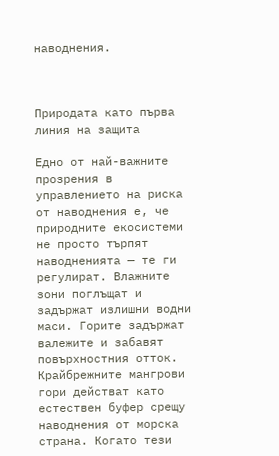наводнения.



Природата като първа линия на защита

Едно от най-важните прозрения в управлението на риска от наводнения е, че природните екосистеми не просто търпят наводненията — те ги регулират. Влажните зони поглъщат и задържат излишни водни маси. Горите задържат валежите и забавят повърхностния отток. Крайбрежните мангрови гори действат като естествен буфер срещу наводнения от морска страна. Когато тези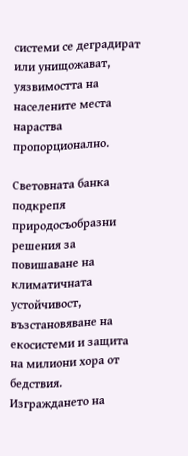системи се деградират или унищожават, уязвимостта на населените места нараства пропорционално.

Световната банка подкрепя природосъобразни решения за повишаване на климатичната устойчивост, възстановяване на екосистеми и защита на милиони хора от бедствия. Изграждането на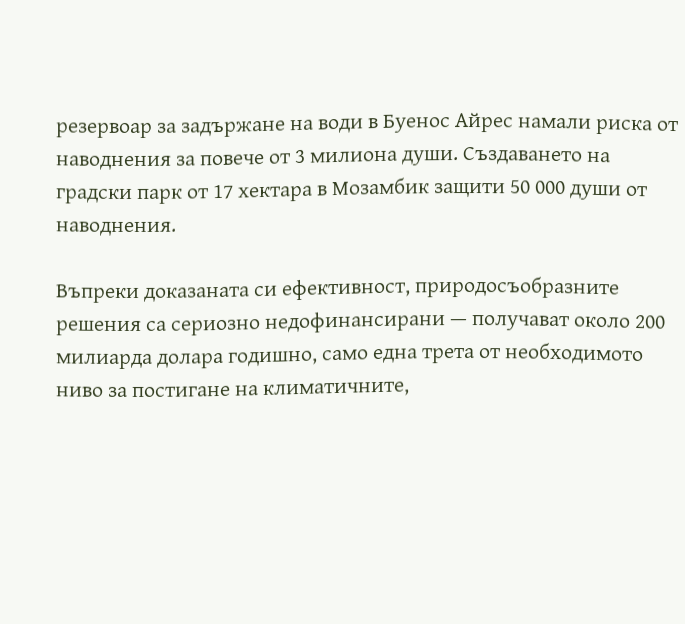резервоар за задържане на води в Буенос Айрес намали риска от наводнения за повече от 3 милиона души. Създаването на градски парк от 17 хектара в Мозамбик защити 50 000 души от наводнения.

Въпреки доказаната си ефективност, природосъобразните решения са сериозно недофинансирани — получават около 200 милиарда долара годишно, само една трета от необходимото ниво за постигане на климатичните,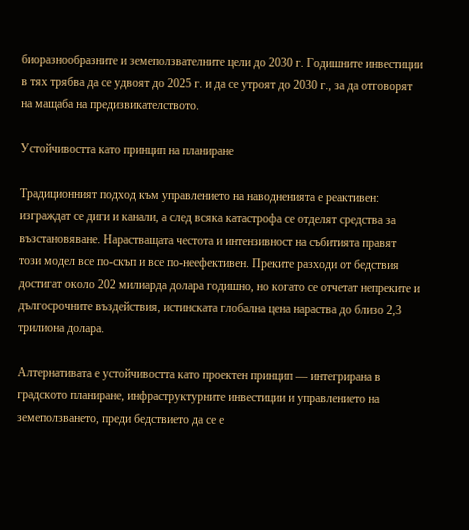биоразнообразните и земеползвателните цели до 2030 г. Годишните инвестиции в тях трябва да се удвоят до 2025 г. и да се утроят до 2030 г., за да отговорят на мащаба на предизвикателството.

Устойчивостта като принцип на планиране

Традиционният подход към управлението на наводненията е реактивен: изграждат се диги и канали, а след всяка катастрофа се отделят средства за възстановяване. Нарастващата честота и интензивност на събитията правят този модел все по-скъп и все по-неефективен. Преките разходи от бедствия достигат около 202 милиарда долара годишно, но когато се отчетат непреките и дългосрочните въздействия, истинската глобална цена нараства до близо 2,3 трилиона долара.

Алтернативата е устойчивостта като проектен принцип — интегрирана в градското планиране, инфраструктурните инвестиции и управлението на земеползването, преди бедствието да се е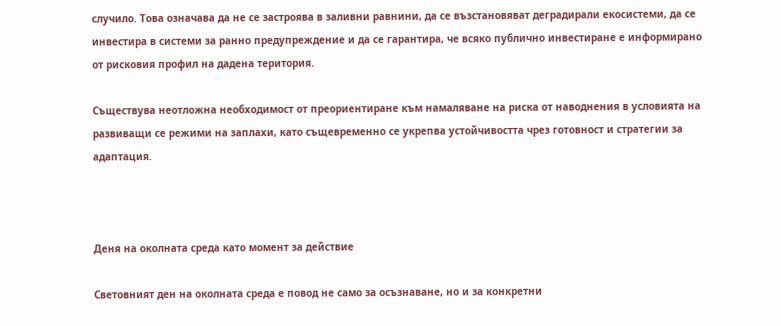случило. Това означава да не се застроява в заливни равнини, да се възстановяват деградирали екосистеми, да се инвестира в системи за ранно предупреждение и да се гарантира, че всяко публично инвестиране е информирано от рисковия профил на дадена територия.

Съществува неотложна необходимост от преориентиране към намаляване на риска от наводнения в условията на развиващи се режими на заплахи, като същевременно се укрепва устойчивостта чрез готовност и стратегии за адаптация.



Деня на околната среда като момент за действие

Световният ден на околната среда е повод не само за осъзнаване, но и за конкретни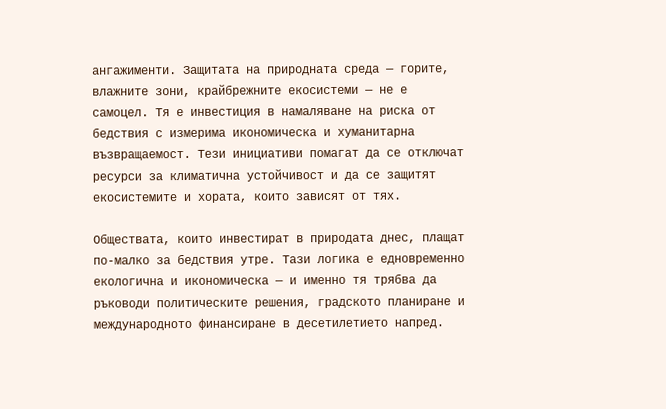ангажименти. Защитата на природната среда — горите, влажните зони, крайбрежните екосистеми — не е самоцел. Тя е инвестиция в намаляване на риска от бедствия с измерима икономическа и хуманитарна възвращаемост. Тези инициативи помагат да се отключат ресурси за климатична устойчивост и да се защитят екосистемите и хората, които зависят от тях.

Обществата, които инвестират в природата днес, плащат по-малко за бедствия утре. Тази логика е едновременно екологична и икономическа — и именно тя трябва да ръководи политическите решения, градското планиране и международното финансиране в десетилетието напред.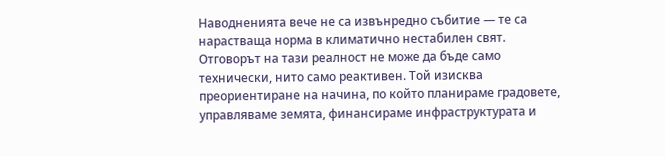Наводненията вече не са извънредно събитие — те са нарастваща норма в климатично нестабилен свят. Отговорът на тази реалност не може да бъде само технически, нито само реактивен. Той изисква преориентиране на начина, по който планираме градовете, управляваме земята, финансираме инфраструктурата и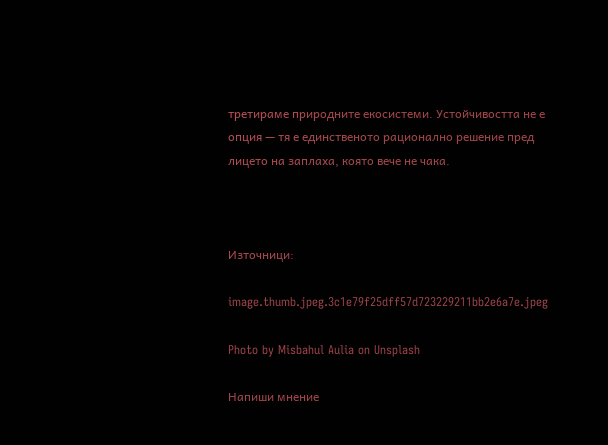третираме природните екосистеми. Устойчивостта не е опция — тя е единственото рационално решение пред лицето на заплаха, която вече не чака.



Източници:

image.thumb.jpeg.3c1e79f25dff57d723229211bb2e6a7e.jpeg

Photo by Misbahul Aulia on Unsplash

Напиши мнение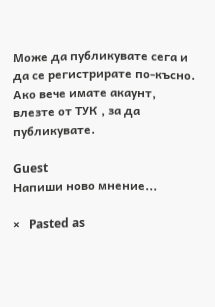Може да публикувате сега и да се регистрирате по-късно. Ако вече имате акаунт, влезте от ТУК , за да публикувате.

Guest
Напиши ново мнение...

×   Pasted as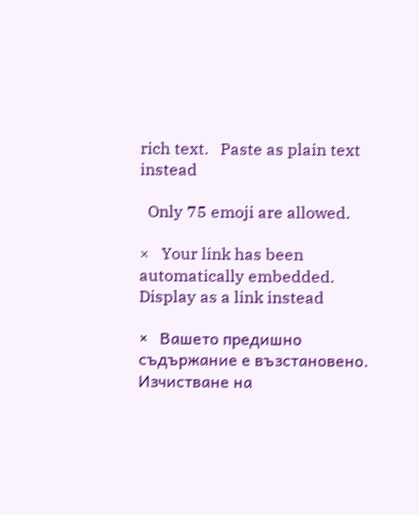rich text.   Paste as plain text instead

  Only 75 emoji are allowed.

×   Your link has been automatically embedded.   Display as a link instead

×   Вашето предишно съдържание е възстановено.   Изчистване на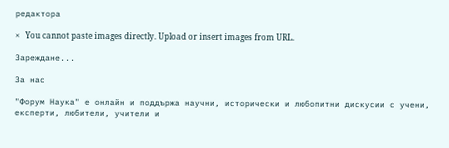редактора

×   You cannot paste images directly. Upload or insert images from URL.

Зареждане...

За нас

"Форум Наука" е онлайн и поддържа научни, исторически и любопитни дискусии с учени, експерти, любители, учители и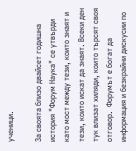ученици.

За своята близо двайсет годишна история "Форум Наука" се утвърди като мост между тези, които знаят и тези, които искат да знаят. Всеки ден тук влизат хиляди, които търсят своя отговор.  Форумът е богат да информация и безкрайни дискусии по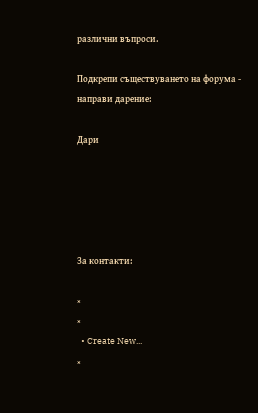различни въпроси.

Подкрепи съществуването на форумa - направи дарение:

Дари





За контакти:

×
×
  • Create New...
×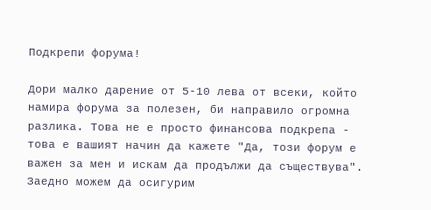Подкрепи форума!

Дори малко дарение от 5-10 лева от всеки, който намира форума за полезен, би направило огромна разлика. Това не е просто финансова подкрепа - това е вашият начин да кажете "Да, този форум е важен за мен и искам да продължи да съществува". Заедно можем да осигурим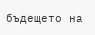бъдещето на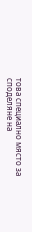това специално място за споделяне на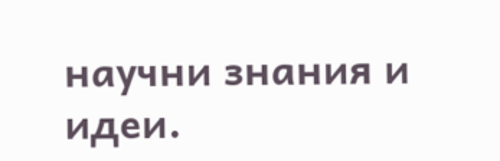научни знания и идеи.